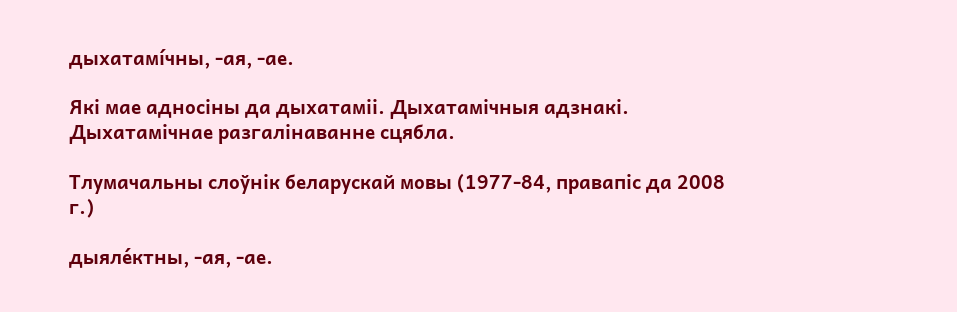дыхатамі́чны, ‑ая, ‑ае.

Які мае адносіны да дыхатаміі. Дыхатамічныя адзнакі. Дыхатамічнае разгалінаванне сцябла.

Тлумачальны слоўнік беларускай мовы (1977-84, правапіс да 2008 г.)

дыяле́ктны, ‑ая, ‑ае.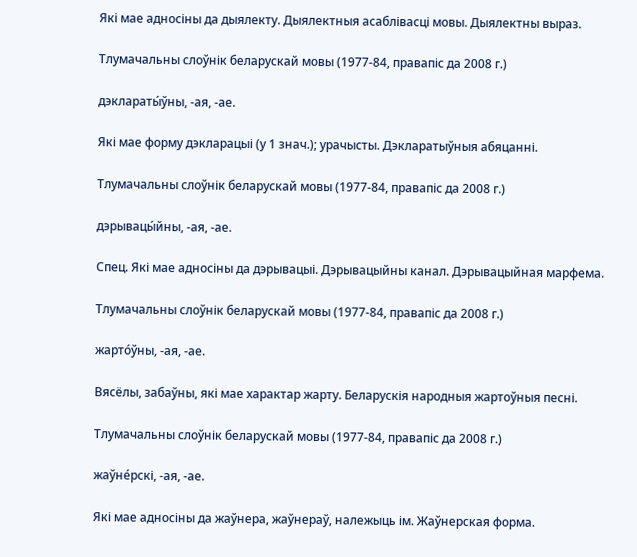Які мае адносіны да дыялекту. Дыялектныя асаблівасці мовы. Дыялектны выраз.

Тлумачальны слоўнік беларускай мовы (1977-84, правапіс да 2008 г.)

дэклараты́ўны, ‑ая, ‑ае.

Які мае форму дэкларацыі (у 1 знач.); урачысты. Дэкларатыўныя абяцанні.

Тлумачальны слоўнік беларускай мовы (1977-84, правапіс да 2008 г.)

дэрывацы́йны, ‑ая, ‑ае.

Спец. Які мае адносіны да дэрывацыі. Дэрывацыйны канал. Дэрывацыйная марфема.

Тлумачальны слоўнік беларускай мовы (1977-84, правапіс да 2008 г.)

жарто́ўны, ‑ая, ‑ае.

Вясёлы, забаўны, які мае характар жарту. Беларускія народныя жартоўныя песні.

Тлумачальны слоўнік беларускай мовы (1977-84, правапіс да 2008 г.)

жаўне́рскі, ‑ая, ‑ае.

Які мае адносіны да жаўнера, жаўнераў, належыць ім. Жаўнерская форма.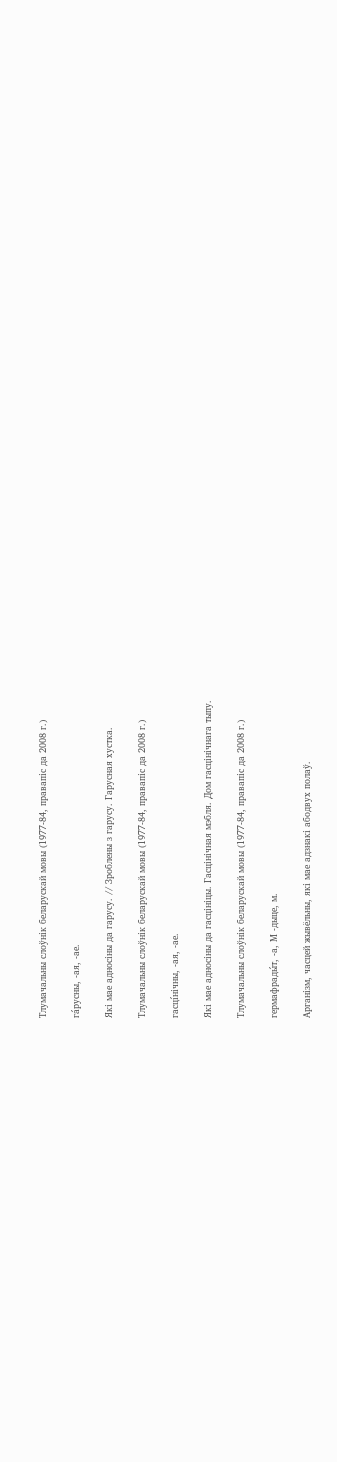Тлумачальны слоўнік беларускай мовы (1977-84, правапіс да 2008 г.)

га́русны, ‑ая, ‑ае.

Які мае адносіны да гарусу. // Зроблены з гарусу. Гарусная хустка.

Тлумачальны слоўнік беларускай мовы (1977-84, правапіс да 2008 г.)

гасці́нічны, ‑ая, ‑ае.

Які мае адносіны да гасцініцы. Гасцінічная мэбля. Дом гасцінічнага тыпу.

Тлумачальны слоўнік беларускай мовы (1977-84, правапіс да 2008 г.)

гермафрады́т, ‑а, М ‑дыце, м.

Арганізм, часцей жывёльны, які мае адзнакі абодвух полаў.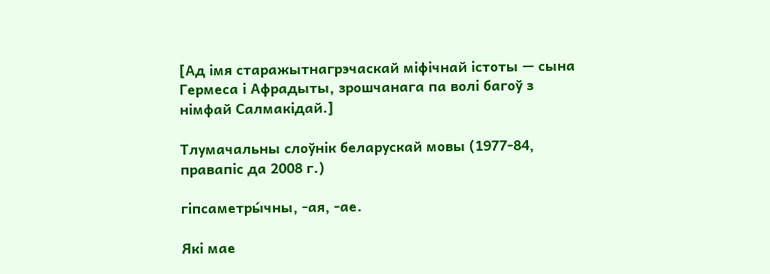[Ад імя старажытнагрэчаскай міфічнай істоты — сына Гермеса і Афрадыты, зрошчанага па волі багоў з німфай Салмакідай.]

Тлумачальны слоўнік беларускай мовы (1977-84, правапіс да 2008 г.)

гіпсаметры́чны, ‑ая, ‑ае.

Які мае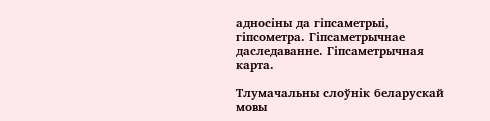адносіны да гіпсаметрыі, гіпсометра. Гіпсаметрычнае даследаванне. Гіпсаметрычная карта.

Тлумачальны слоўнік беларускай мовы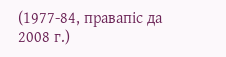(1977-84, правапіс да 2008 г.)